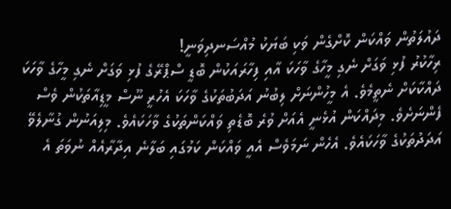ދައުލަތުން ވައްކަން ކޮށްގެން ވަކި ބަޔަކު މުއްސަނދިވަނީ!
ރިހާކުރު ފުޅި ވަގަށް ނެގި މީހާގެ ވާހަކަ އާއި ފިހާރައަކުން ބޮޑީ ސްޕްރޭގެ ފުޅި ވަގަށް ނެގި މީހާގެ ވާހަކަ ދައްކާކަށް ނެތީމެވެ. އެ މީހުންނަށް ލިބުނު އަދަބުތަކުގެ ވާހަކަ އެހުރީ ނޫސް މީޑިއާތަކުން ވެސް ފެންނަށެވެ. މިދައްކަން އުޅެނީ އެއަށް ވުރެ ބޮޑެތި ވައްކަންތަކުގެ ވާހަކައެވެ. މިލިއަނުން ގުނާލެވޭ އަދަދުތަކުގެ ވާހަކައެވެ. އެހެން ނަމަވެސް އެއީ ވައްކަން ކަމުގައި ބަލާނެ އިދާރާއެއް ނުވަތަ އެ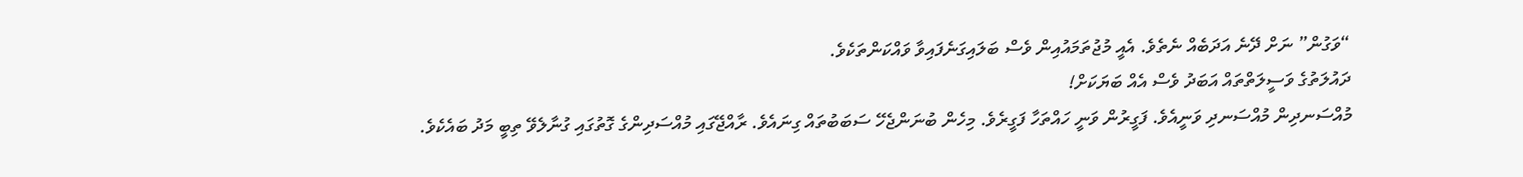“ވަގުން” ނަށް ދޭނެ އަދަބެއް ނެތެވެ. އެއީ މުޖުތަމައުއިން ވެސް ބަލައިގަނެފައިވާ ވައްކަންތަކެވެ.
ދައުލަތުގެ ވަސީލަތްތައް އަބަދު ވެސް އެއް ބަޔަކަށް!
މުއްސަނދިން މުއްސަނދި ވަނީއެވެ. ފަގީރުން ވަނީ ހައްތަހާ ފަގީރެވެ. މިހެން ބުނަންޖެހޭ ސަބަބުތައް ގިނައެވެ. ރާއްޖޭގައި މުއްސަދިންގެ ގޮތުގައި ގުނާލެވޭ ތިބީ މަދު ބައެކެވެ.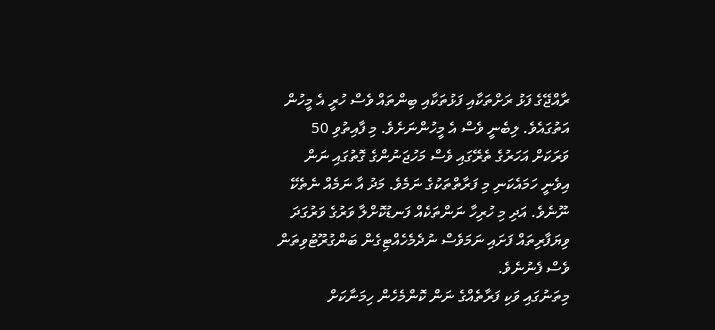ރާއްޖޭގެ ފަޅު ރަށްތަކާއި ފަޅުތަކާއި ބިންތައް ވެސް ހުރީ އެ މީހުން އަތުގައެވެ. ލިބެނީ ވެސް އެ މީހުންނަށެވެ. މި ފާއިތުވި 50 ވަރަކަށް އަހަރުގެ ތެރޭގައި ވެސް މަހުޖަނުންގެ ގޮތުގައި ނަން އިވެނީ ހަމައެކަނި މި ފަރާތްތަކުގެ ނަމެވެ. މަދު އާ ނަމެއް ނެތެކޭ ނޫނެވެ. އަދި މި ހުރިހާ ނަންތަކެއް ފަނޑުކޮށްލާ ވަރުގެ ވަރުގަދަ ވިޔަފާރިތައް ފަށައި ނަމަވެސް ނުދެމެހެއްޓިގެން ބަންގުރޫޓުވިތަން ވެސް ފެނުނެވެ.
މިތަނުގައި ވަކި ފަރާތެއްގެ ނަން ކޮންމެހެން ހިމަނާކަށް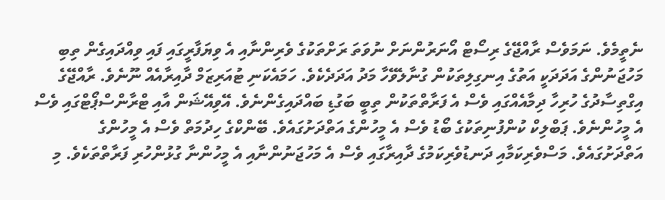ނެތީމެވެ. ނަމަވެސް ރާއްޖޭގެ ރިސޯޓް އޯނަރުންނަށް ނުވަތަ ރަށްތަކުގެ ވެރިންނާއި އެ ވިޔަފާރީގައި ފައި ވިއްދައިގެން ތިބި މަހުޖަނުންގެ އަދަދަކީ އަތުގެ އިނގިލިތަކުން ގުނާލެވޭހާ މަދު އަދަދެކެވެ. ހަމައެކަނި ޓުއަރިޒަމް ދާއިރާއެއް ނޫނެވެ. ރާއްޖޭގެ އިގްތިސާދުގެ ހުރިހާ ދިމާއެއްގައި ވެސް އެ ފަރާތްތަކުން ތިބީ ބަގުޑި ބައްދައިގެންނެވެ. އޭވިއޭޝަން އާއި ޓްރާންސްޕޯޓްގައި ވެސް އެ މީހުންނެވެ. ޕަބްލިކް ކުންފުނިތަކުގެ ބޯޑު ވެސް އެ މީހުންގެ އަތްދަށުގައެވެ. ބޭންކްގެ ހިދުމަތް ވެސް އެ މީހުންގެ އަތްދަށުގައެވެ. މަސްވެރިކަމާއި ދަނޑުވެރިކަމުގެ ދާއިރާގައި ވެސް އެ މަހުޖަނުންނާއި އެ މީހުންނާ ގުޅުންހުރި ފަރާތްތަކެވެ. މި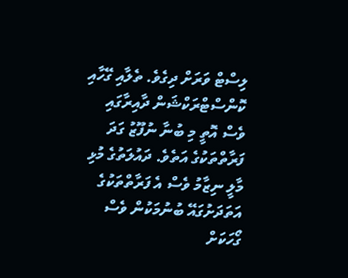ލިސްޓް ވަރަށް ދިގެވެ. ތެލާއި ގޭހާއި ކޮންސްޓްރަކްޝަން ދާއިރާގައި ވެސް އޮތީ މި ބުނާ ނުފޫޒު ގަދަ ފަރާތްތަކުގެ އަތެވެ. ދައުލަތުގެ މުޅި މާލީ ނިޒާމު ވެސް އެ ފަރާތްތަކުގެ އަތަދަށުގައޭ ބުނުމަކުން ވެސް ގޯހަކަށް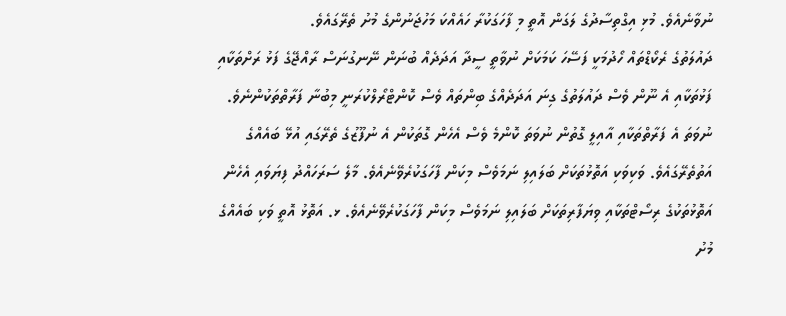ނުވާނެއެވެ. މުޅި އިގްތިސާދުގެ ލަގަން އޮތީ މި ފާހަގަކުރާ ހައެއްކަ މަހުޖަނުންގެ މުށު ތެރޭގައެވެ.
ދައުލަތުގެ ރެކޯޑްތައް ހޯދުމަކީ ފަސޭހަ ކަމަކަށް ނުވާތީ ސީދާ އަދަދެއް ބުނަން ނޭނގުނަސް ރާއްޖޭގެ ފަޅު ރަށްތަކާއި ފަޅުތަކާއި އެ ނޫން ވެސް ދައުލަތުގެ ގިނަ އަދަދެއްގެ ބިންތައް ވެސް ކޮންޓްރޯލްކުރަނީ މިބުނާ ފަރާތްތަކުންނެވެ. ނުވަތަ އެ ފަރާތްތަކާއި އާއިލީ ގޮތުން ނުވަތަ ކޮންމެ ވެސް އެހެން ގޮތަކުން އެ ނުފޫޒުގެ ތެރޭގައި އުޅޭ ބައެއްގެ އަތުތެރޭގައެވެ. ވަކިވަކި އަތޮޅުތަކަށް ބަލައިލި ނަމަވެސް މިކަން ފާހަގަކުރެވޭނެއެވެ. މާލެ ސަރަހައްދު ފިޔަވައި އެހެން އަތޮޅުތަކުގެ ރިސޯޓްތަކާއި ވިޔަފާރިތަކަށް ބަލައިލި ނަމަވެސް މިކަން ފާހަގަކުރެވޭނެއެވެ. ޅ. އަތޮޅު އޮތީ ވަކި ބައެއްގެ މުށު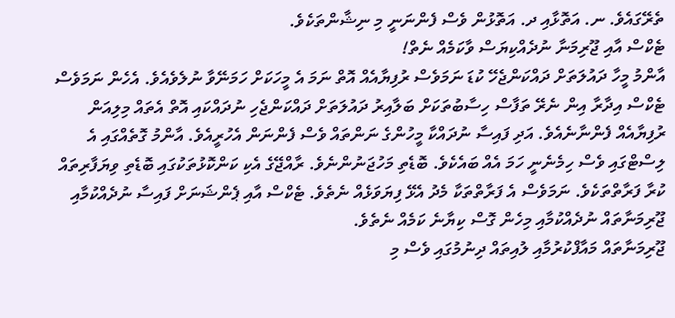ތެރޭގައެވެ. ނ. އަތޮޅާއި ދ. އަތޮޅުން ވެސް ފެންނަނީ މި ނިޝާންތަކެވެ.
ޓެކްސް އާއި ޖޫރިމަނާ ނުދެއްކިޔަސް ވާކަމެއް ނެތް!
އާންމު މީހާ ދައުލަތަށް ދައްކަންޖެހޭ ކުޑަ ނަމަވެސް ރުފިޔާއެއް އޮތް ނަމަ އެ މީހަކަށް ހަމަނޭވާ ނުލެވެއެވެ. އެހެން ނަމަވެސް ޓެކްސް އިދާރާ އިން ނެރޭ ތަފާސް ހިސާބުތަކަށް ބަލާއިރު ދައުލަތަށް ދައްކަންޖެހި ނުދައްކައި އޮތް އެތައް މިލިއަން ރުފިޔާއެއް ފެންނާނެއެވެ. އަދި ފައިސާ ނުދައްކާ މީހުންގެ ނަންތައް ވެސް ފެންނަން އެހުރީއެވެ. އާންމު ގޮތެއްގައި އެ ލިސްޓްގައި ވެސް ހިމެނެނީ ހަމަ އެއް ބައެކެވެ. ބޮޑެތި މަހުޖަނުންނެވެ. ރާއްޖޭގެ އެކި ކަންކޮޅުތަކުގައި ބޮޑެތި ވިޔަފާރިތައް ކުރާ ފަރާތްތަކެވެ. ނަމަވެސް އެ ފަރާތްތަކާ މެދު އެޅޭ ފިޔަވަޅެއް ނެތެވެ. ޓެކްސް އާއި ޕެންޝަނަށް ފައިސާ ނުދެއްކުމާއި ޖޫރިމަނާތައް ނުދެއްކުމާއި މިހެން ގޮސް ކިޔާނެ ކަމެއް ނެތެވެ.
ޖޫރިމަނާތައް މައާފްކުރުމާއި ލުއިތައް ދިނުމުގައި ވެސް މި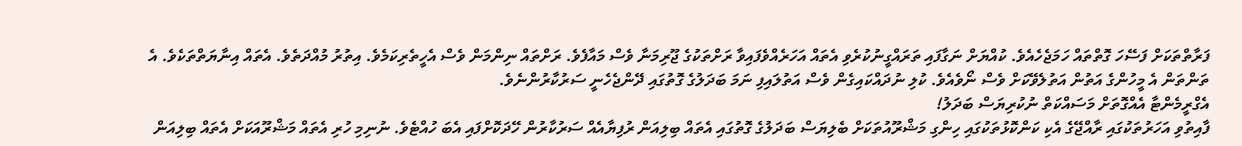ފަރާތްތަކަށް ފަސޭހަ ގޮތްތައް ހަމަޖެހެއެވެ. ކުއްޔަށް ނަގާފައި ތަރައްގީނުކުރެވި އެތައް އަހަރެއްވެފައިވާ ރަށްތަކުގެ ޖޫރިމަނާ ވެސް މައާފެވެ. ރަށްތައް ނިންމަން ވެސް އެހީތެރިކަމެވެ. އިތުރު މުއްދަތެވެ. އެތައް އިނާޔަތްތަކެވެ. އެ ތަންތަން އެ މީހުންގެ އަތުން އަތުލެވޭކަށް ވެސް ނޯވެއެވެ. ކުލި ނުދައްކައިގެން ވެސް އަތުލައިފި ނަމަ ބަދަލުގެ ގޮތުގައި ދޭންޖެހެނީ ސަރުކާރުންނެވެ.
އެގްރީމެންޓާ އެއްގޮތަށް މަސައްކަތް ނުކުރިޔަސް ބަދަލު!
ފާއިތުވި އަހަރުތަކުގައި ރާއްޖޭގެ އެކި ކަންކޮޅުތަކުގައި ހިންގި މަޝްރޫއުތަކަށް ބެލިޔަސް ބަދަލުގެ ގޮތުގައި އެތައް ބިލިއަން ރުފިޔާއެއް ސަރުކާރުން ހޭދަކޮށްފައި އެބަ ހުއްޓެވެ. ނުނިމި ހުރި އެތައް މަޝްރޫއަކަށް އެތައް ބިލިއަން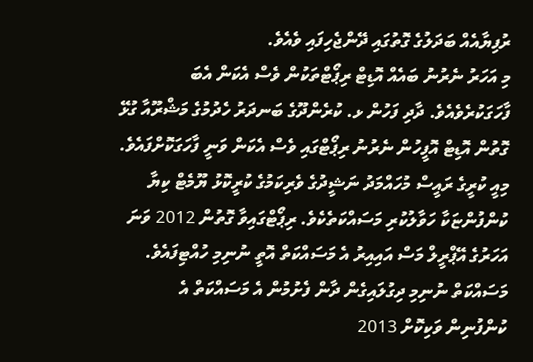ރުފިޔާއެއް ބަދަލުގެ ގޮތުގައި ދޭންޖެހިފައި ވެއެވެ.
މި އަހަރު ނެރުނު ބައެއް އޮޑިޓް ރިޕޯޓްތަކުން ވެސް އެކަން އެބަ ފާހަގަކުރެވެއެވެ. ދާދި ފަހުން ޅ. ކުރެންދޫގެ ބަނދަރު ހެދުމުގެ މަޝްރޫއާ ގުޅޭ ގޮތުން އޮޑިޓް އޮފީހުން ނެރުނު ރިޕޯޓްގައި ވެސް އެކަން ވަނީ ފާހަގަކޮށްފައެވެ. މިއީ ކުރީގެ ރައީސް މުހައްމަދު ނަޝީދުގެ ވެރިކަމުގެ ކުރީކޮޅު ޔޫމެޓް ކިޔާ ކުންފުންޏަކާ ހަވާލުކުރި މަސައްކަތެކެވެ. ރިޕޯޓްގައިވާ ގޮތުން 2012 ވަނަ އަހަރުގެ އޭޕްރީލް މަސް އައިއިރު އެ މަސައްކަތް އޮތީ ނުނިމި ހުއްޓިފައެވެ. މަސައްކަތް ނުނިމި ދިގުލައިގެން ދާން ފެށުމުން އެ މަސައްކަތް އެ ކުންފުނިން ވަކިކޮށް 2013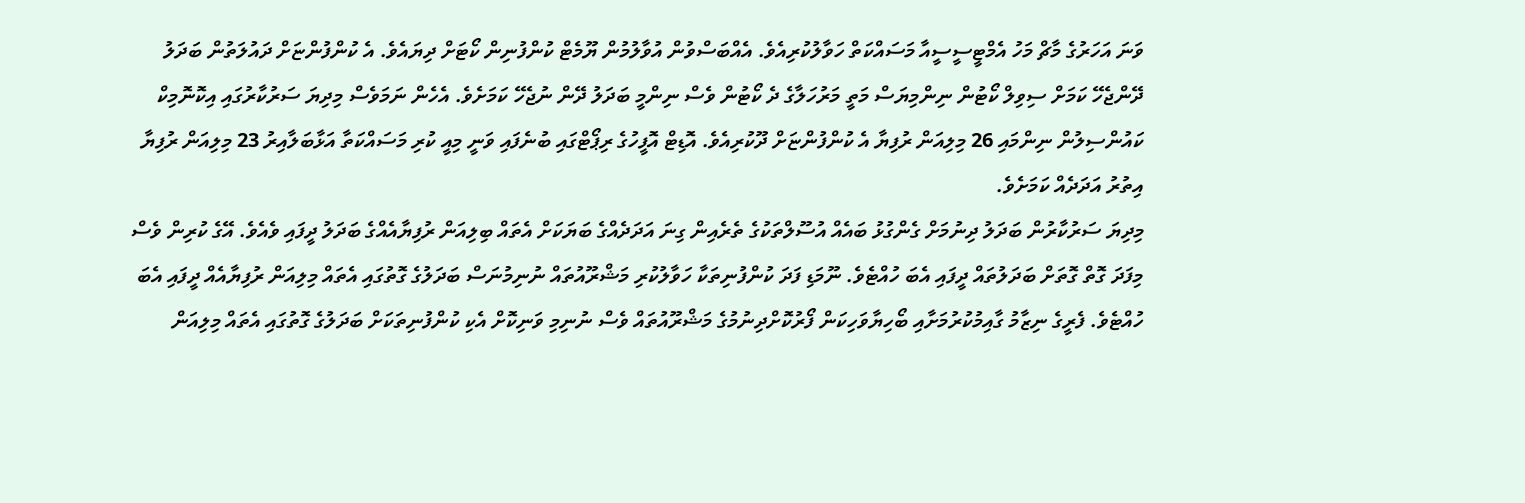ވަނަ އަހަރުގެ މާޗް މަހު އެމްޓީސީސީއާ މަސައްކަތް ހަވާލުކުރިއެވެ. އެއްބަސްވުން އުވާލުމުން ޔޫމެޓް ކުންފުނިން ކޯޓަށް ދިޔައެވެ. އެ ކުންފުންޏަށް ދައުލަތުން ބަދަލު ދޭންޖެހޭ ކަމަށް ސިވިލް ކޯޓުން ނިންމިޔަސް މަތީ މަރުހަލާގެ ދެ ކޯޓުން ވެސް ނިންމީ ބަދަލު ދޭން ނުޖެހޭ ކަމަށެވެ. އެހެން ނަމަވެސް މިދިޔަ ސަރުކާރުގައި އިކޮނޮމިކް ކައުންސިލުން ނިންމައި 26 މިލިއަން ރުފިޔާ އެ ކުންފުންޏަށް ދޫކުރިއެވެ. އޮޑިޓް އޮފީހުގެ ރިޕޯޓްގައި ބުނެފައި ވަނީ މިއީ ކުރި މަސައްކަތާ އަޅާބަލާއިރު 23 މިލިއަން ރުފިޔާ އިތުރު އަދަދެއް ކަމަށެވެ.
މިދިޔަ ސަރުކާރުން ބަދަލު ދިނުމަށް ގެންގުޅު ބައެއް އުސޫލްތަކުގެ ތެރެއިން ގިނަ އަދަދެއްގެ ބަޔަކަށް އެތައް ބިލިއަން ރުފިޔާއެއްގެ ބަދަލު ދީފައި ވެއެވެ. އޭގެ ކުރިން ވެސް މިފަދަ ގޮތް ގޮތަށް ބަދަލުތައް ދީފައި އެބަ ހުއްޓެވެ. ނޫމަޑި ފަދަ ކުންފުނިތަކާ ހަވާލުކުރި މަޝްރޫއުތައް ނުނިމުނަސް ބަދަލުގެ ގޮތުގައި އެތައް މިލިއަން ރުފިޔާއެއް ދީފައި އެބަ ހުއްޓެވެ. ފެރީގެ ނިޒާމު ގާއިމުކުރުމަށާއި ބޯހިޔާވަހިކަން ފޯރުކޮށްދިނުމުގެ މަޝްރޫއުތައް ވެސް ނުނިމި ވަނިކޮށް އެކި ކުންފުނިތަކަށް ބަދަލުގެ ގޮތުގައި އެތައް މިލިއަން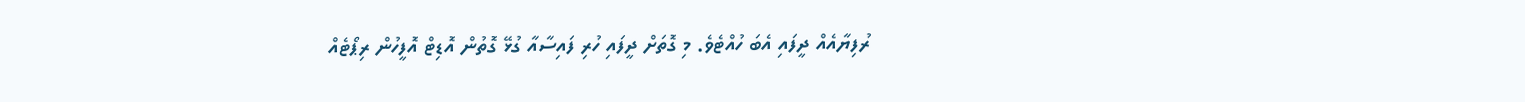ރުފިޔާއެއް ދީފައި އެބަ ހުއްޓެވެ. މި ގޮތަށް ދީފައި ހުރި ފައިސާއާ ގުޅޭ ގޮތުން އޮޑިޓް އޮފީހުން ރިޕޯޓެއް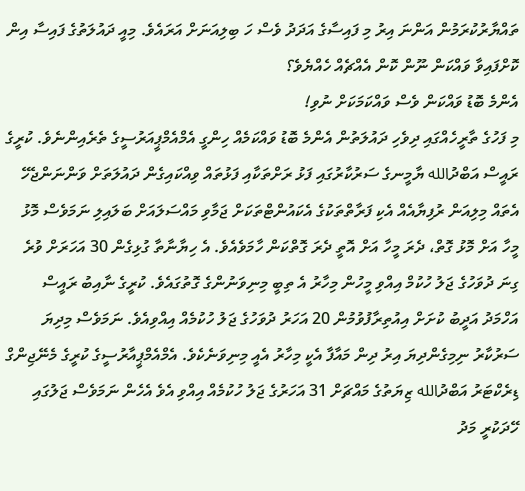ތައްޔާރުކުރަމުން އަންނަ އިރު މި ފައިސާގެ އަދަދު ވެސް ހަ ބިލިއަނަށް އަރައެވެ. މިއީ ދައުލަތުގެ ފައިސާ އިން ކޮށްފައިވާ ވައްކަން ނޫން ކޮން އެއްޗެއް ހެއްޔެވެ؟
އެންމެ ބޮޑު ވައްކަން ވެސް ވައްކަމަކަށް ނުވި!
މި ފަހުގެ ތާރީހެއްގައި ދިވެހި ދައުލަތުން އެންމެ ބޮޑު ވައްކަމެއް ހިންގީ އެމްއެމްޕީއަރުސީގެ ތެރެއިންނެވެ. ކުރީގެ ރައީސް އަބްދުالله ޔާމީނގެ ސަރުކާރުގައި ފަޅު ރަށްތަކާއި ފަޅުތައް ވިއްކައިގެން ދައުލަތަށް ވަންނަންޖެހޭ އެތައް މިލިއަން ރުފިޔާއެއް އެކި ފަރާތްތަކުގެ އެކައުންޓްތަކަށް ޖަމާވި މައްސަލައަށް ބަލައިލި ނަމަވެސް މޮޅު މީހާ އަށް މޮޅު ގޮތް، ދެރަ މީހާ އަށް އޮތީ ދެރަ ގޮތްކަން ހާމަވެއެވެ. އެ ހިޔާނާތާ ގުޅިގެން 30 އަހަރަށް ވުރެ ގިނަ ދުވަހުގެ ޖަލު ހުކުމް އިއްވި މީހުން މިހާރު އެ ތިބީ މިނިވަނުންގެ ގޮތުގައެވެ. ކުރީގެ ނާއިބު ރައީސް އަހްމަދު އަދީބު ކުށަށް އިއުތިރާފުވުމުން 20 އަހަރު ދުވަހުގެ ޖަލު ހުކުމެއް އިއްވިއެވެ. ނަމަވެސް މިދިޔަ ސަރުކާރު ނިމިގެންދިޔަ އިރު ދިން މައާފާ އެކީ މިހާރު އެއީ މިނިވަނެކެވެ. އެމްއެމްޕީއާރުސީގެ ކުރީގެ މެނޭޖިންގް ޑިރެކްޓަރު އަބްދުالله ޒިޔަތުގެ މައްޗަށް 31 އަހަރުގެ ޖަލު ހުކުމެއް އިއްވި އެވެ އެހެން ނަމަވެސް ޖަލުގައި ހޭދަކުރީ މަދު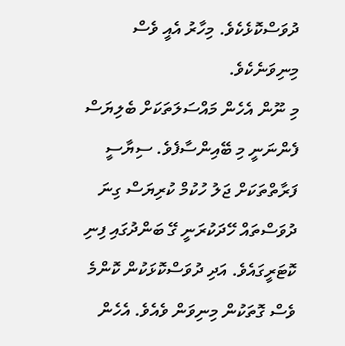ދުވަސްކޮޅެކެވެ. މިހާރު އެއީ ވެސް މިނިވަނެކެވެ.
މި ނޫން އެހެން މައްސަލަތަކަށް ބެލިޔަސް ފެންނަނީ މި ބޭއިންސާފެވެ. ސިޔާސީ ފަރާތްތަކަށް ޖަލު ހުކުމް ކުރިޔަސް ގިނަ ދުވަސްތައް ހޭދަކުރަނީ ގޭ ބަންދުގައި ފިނި ކޮޓަރީގައެވެ. އަދި ދުވަސްކޮޅަކުން ކޮންމެ ވެސް ގޮތަކުން މިނިވަން ވެއެވެ. އެހެން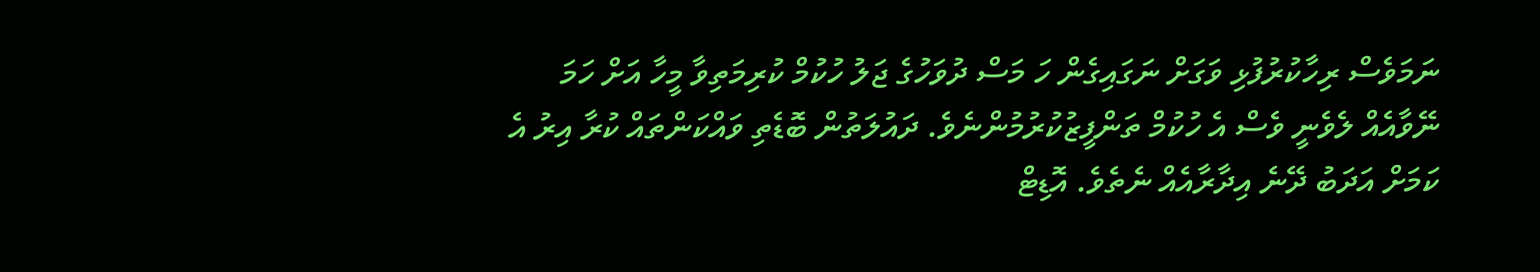ނަމަވެސް ރިހާކުރުފުޅި ވަގަށް ނަގައިގެން ހަ މަސް ދުވަހުގެ ޖަލު ހުކުމް ކުރިމަތިވާ މީހާ އަށް ހަމަ ނޭވާއެއް ލެވެނީ ވެސް އެ ހުކުމް ތަންފީޒުކުރުމުންނެވެ. ދައުލަތުން ބޮޑެތި ވައްކަންތައް ކުރާ އިރު އެ ކަމަށް އަދަބު ދޭނެ އިދާރާއެއް ނެތެވެ. އޮޑިޓް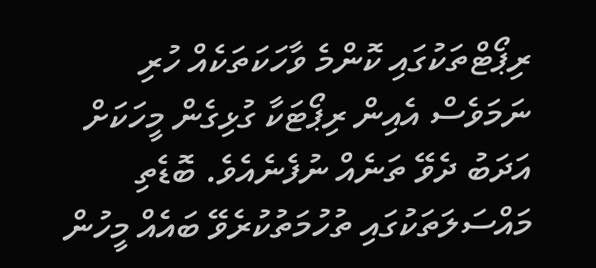ރިޕޯޓްތަކުގައި ކޮންމެ ވާހަކަތަކެއް ހުރި ނަމަވެސް އެއިން ރިޕޯޓަކާ ގުޅިގެން މީހަކަށް އަދަބު ދެވޭ ތަނެއް ނުފެނެއެވެ. ބޮޑެތި މައްސަލަތަކުގައި ތުހުމަތުކުރެވޭ ބައެއް މީހުން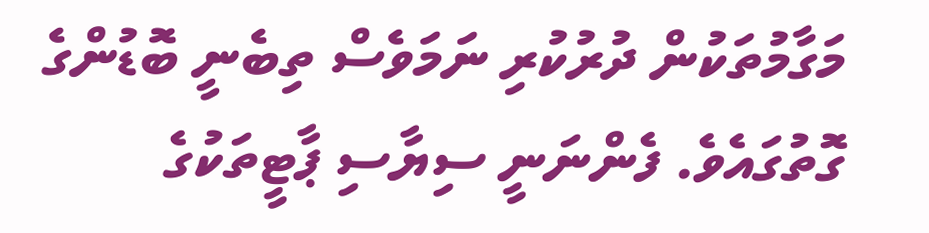މަގާމުތަކުން ދުރުކުރި ނަމަވެސް ތިބެނީ ބޮޑުންގެ ގޮތުގައެވެ. ފެންނަނީ ސިޔާސި ޕާޓީތަކުގެ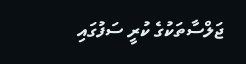ޖަލްސާތަކުގެ ކުރީ ސަފުގައި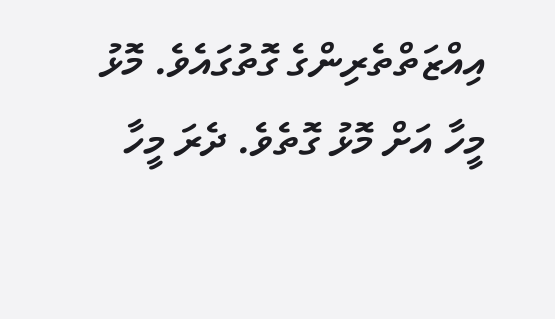އިއްޒަތްތެރިންގެ ގޮތުގައެވެ. މޮޅު މީހާ އަށް މޮޅު ގޮތެވެ. ދެރަ މީހާ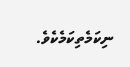ނިކަމެތިކަމެކެވެ.